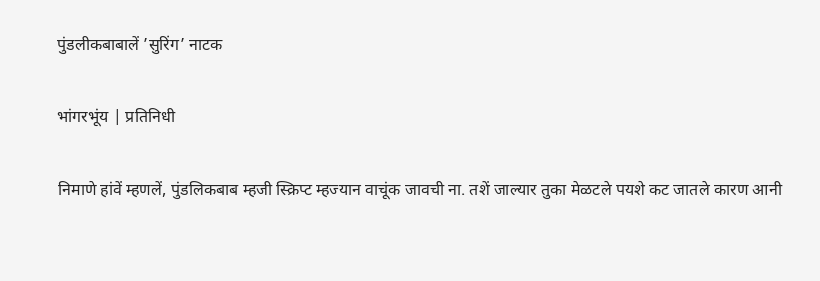पुंडलीकबाबालें ’सुरिंग’ नाटक

भांगरभूंय | प्रतिनिधी

निमाणे हांवें म्हणलें, पुंडलिकबाब म्हजी स्क्रिप्ट म्हज्यान वाचूंक जावची ना. तशें जाल्यार तुका मेळटले पयशे कट जातले कारण आनी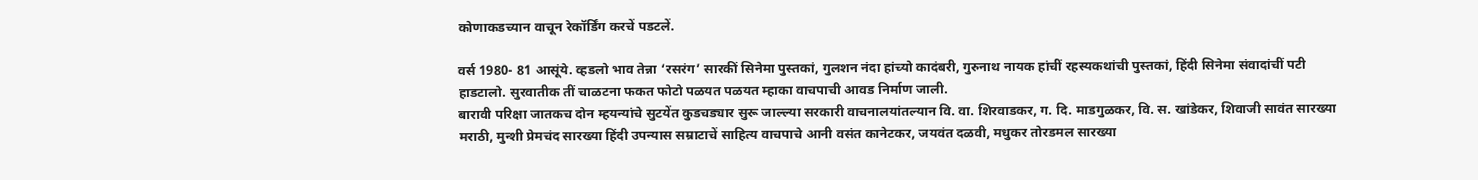कोणाकडच्यान वाचून रेकॉर्डिंग करचें पडटलें.

वर्स 1980- 81 आसूंये. व्हडलो भाव तेन्ना ‘रसरंग’ सारकीं सिनेमा पुस्तकां, गुलशन नंदा हांच्यो कादंबरी, गुरुनाथ नायक हांचीं रहस्यकथांची पुस्तकां, हिंदी सिनेमा संवादांचीं पटी हाडटालो. सुरवातीक तीं चाळटना फकत फोटो पळयत पळयत म्हाका वाचपाची आवड निर्माण जाली.
बारावी परिक्षा जातकच दोन म्हयन्यांचे सुटयेंत कुडचड्यार सुरू जाल्ल्या सरकारी वाचनालयांतल्यान वि. वा. शिरवाडकर, ग. दि. माडगुळकर, वि. स. खांडेकर, शिवाजी सावंत सारख्या मराठी, मुन्शी प्रेमचंद सारख्या हिंदी उपन्यास सम्राटाचें साहित्य वाचपाचे आनी वसंत कानेटकर, जयवंत दळवी, मधुकर तोरडमल सारख्या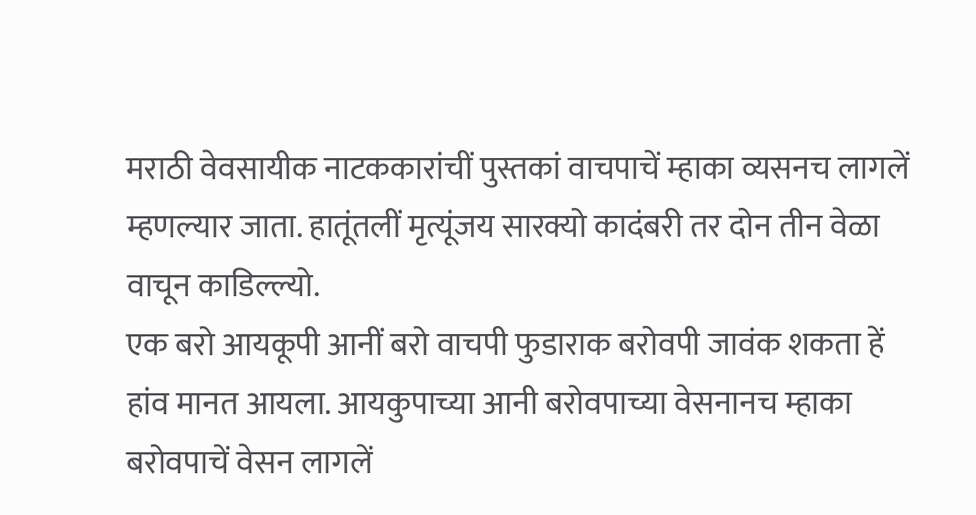मराठी वेवसायीक नाटककारांचीं पुस्तकां वाचपाचें म्हाका व्यसनच लागलें म्हणल्यार जाता. हातूंतलीं मृत्यूंजय सारक्यो कादंबरी तर दोन तीन वेळा वाचून काडिल्ल्यो.
एक बरो आयकूपी आनीं बरो वाचपी फुडाराक बरोवपी जावंक शकता हें हांव मानत आयला. आयकुपाच्या आनी बरोवपाच्या वेसनानच म्हाका बरोवपाचें वेसन लागलें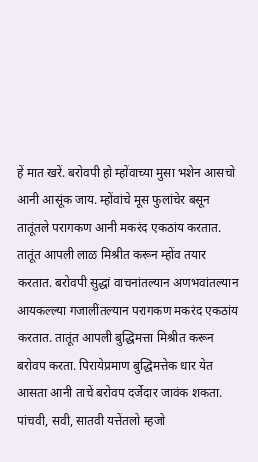हें मात खरें. बरोवपी हो म्होंवाच्या मुसा भशेन आसचो आनी आसूंक जाय. म्होंवांचे मूस फुलांचेर बसून तातूंतले परागकण आनी मकरंद एकठांय करतात. तातूंत आपली लाळ मिश्रीत करून म्होंव तयार करतात. बरोवपी सुद्धां वाचनांतल्यान अणभवांतल्यान आयकल्ल्या गजालींतल्यान परागकण मकरंद एकठांय करतात. तातूंत आपली बुद्धिमत्ता मिश्रीत करून बरोवप करता. पिरायेप्रमाण बुद्धिमत्तेक धार येत आसता आनी ताचें बरोवप दर्जेदार जावंक शकता.
पांचवी, सवी, सातवी यत्तेंतलो म्हजो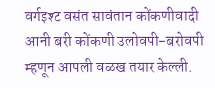वर्गइश्ट वसंत सावंतान कोंकणीवादी आनी बरी कोंकणी उलोवपी-बरोवपी म्हणून आपली वळख तयार केल्ली.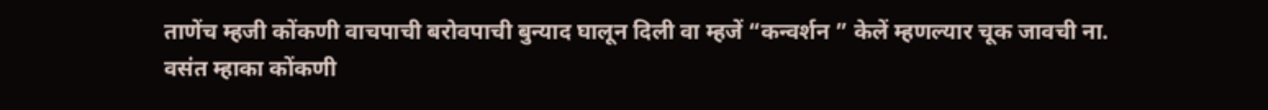ताणेंच म्हजी कोंकणी वाचपाची बरोवपाची बुन्याद घालून दिली वा म्हजें “कन्वर्शन ” केलें म्हणल्यार चूक जावची ना.
वसंत म्हाका कोंकणी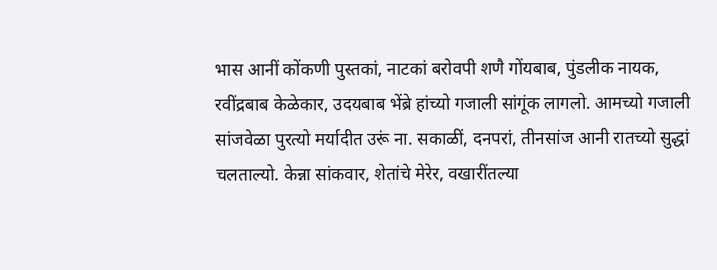भास आनीं कोंकणी पुस्तकां, नाटकां बरोवपी शणै गोंयबाब, पुंडलीक नायक, रवींद्रबाब केळेकार, उदयबाब भेंब्रे हांच्यो गजाली सांगूंक लागलो. आमच्यो गजाली सांजवेळा पुरत्यो मर्यादीत उरूं ना. सकाळीं, दनपरां, तीनसांज आनी रातच्यो सुद्धां चलताल्यो. केन्ना सांकवार, शेतांचे मेरेर, वखारींतल्या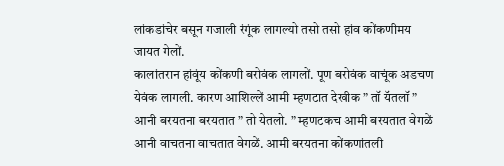लांकडांचेर बसून गजाली रंगूंक लागल्यो तसो तसो हांव कोंकणीमय जायत गेलों.
कालांतरान हांवूंय कोंकणी बरोवंक लागलों. पूण बरोवंक वाचूंक अडचण येवंक लागली. कारण आशिल्लें आमी म्हणटात देखीक ” तॉ यॅतलॉ ” आनी बरयतना बरयतात ” तो येतलो. ” म्हणटकच आमी बरयतात वेगळें आनी वाचतना वाचतात वेगळें. आमी बरयतना कोंकणांतली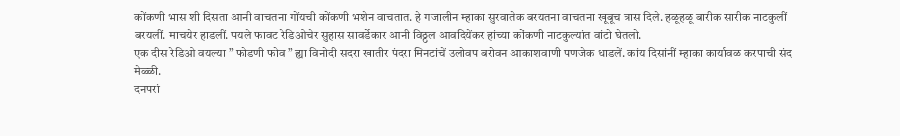कोंकणी भास शी दिसता आनी वाचतना गोंयची कोंकणी भशेन वाचतात. हे गजालीन म्हाका सुरवातेक बरयतना वाचतना खूबूच त्रास दिले. हळूहळू बारीक सारीक नाटकुलीं बरयलीं. माचयेर हाडलीं. पयले फावट रेडिओचेर सुहास सावर्डेकार आनी विठ्ठल आवदियेंकर हांच्या कोंकणी नाटकुल्यांत वांटो घेतलो.
एक दीस रेडिओ वयल्या ” फोडणी फोव ” ह्या विनोदी सदरा खातीर पंदरा मिनटांचें उलोवप बरोवन आकाशवाणी पणजेक धाडलें. कांय दिसांनीं म्हाका कार्यावळ करपाची संद मेळ्ळी.
दनपरां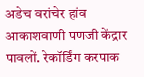अडेच वरांचेर हांव आकाशवाणी पणजी केंद्रार पावलों. रेकॉर्डिंग करपाक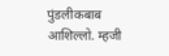पुंडलीकबाब आशिल्लो. म्हजी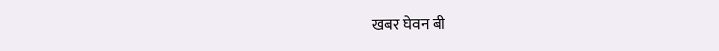खबर घेवन बी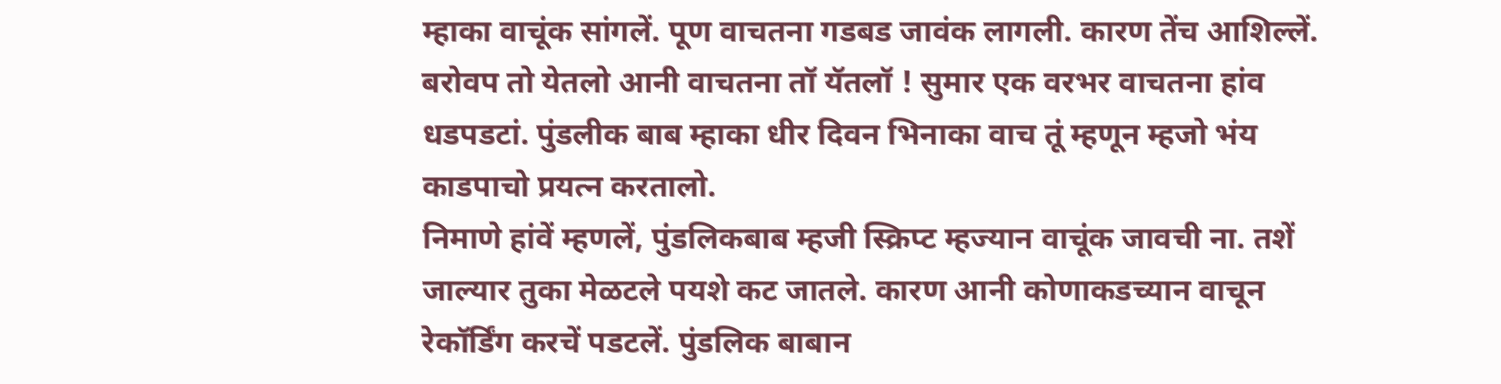म्हाका वाचूंक सांगलें. पूण वाचतना गडबड जावंक लागली. कारण तेंच आशिल्लें. बरोवप तो येतलो आनी वाचतना तॉ यॅतलॉ ! सुमार एक वरभर वाचतना हांव धडपडटां. पुंडलीक बाब म्हाका धीर दिवन भिनाका वाच तूं म्हणून म्हजो भंय काडपाचो प्रयत्न करतालो.
निमाणे हांवें म्हणलें, पुंडलिकबाब म्हजी स्क्रिप्ट म्हज्यान वाचूंक जावची ना. तशें जाल्यार तुका मेळटले पयशे कट जातले. कारण आनी कोणाकडच्यान वाचून रेकॉर्डिंग करचें पडटलें. पुंडलिक बाबान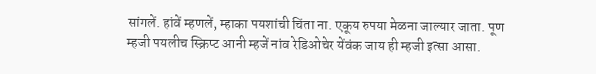सांगलें. हांवें म्हणलें, म्हाका पयशांची चिंता ना. एकूय रुपया मेळना जाल्यार जाता. पूण म्हजी पयलीच स्क्रिप्ट आनी म्हजें नांव रेडिओचेर येंवंक जाय ही म्हजी इत्सा आसा.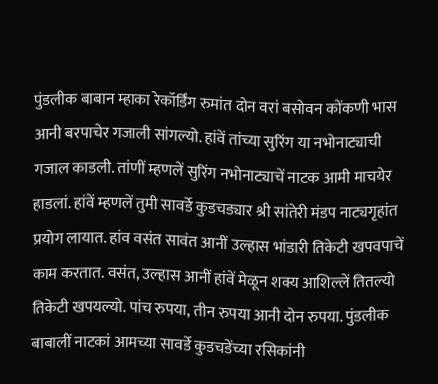पुंडलीक बाबान म्हाका रेकॉर्डिंग रुमांत दोन वरां बसोवन कोंकणी भास आनी बरपाचेर गजाली सांगल्यो. हांवें तांच्या सुरिंग या नभोनाट्याची गजाल काडली. तांणीं म्हणलें सुरिंग नभोनाट्याचें नाटक आमी माचयेर हाडलां. हांवें म्हणलें तुमी सावर्डे कुडचड्यार श्री सांतेरी मंडप नाट्यगृहांत प्रयोग लायात. हांव वसंत सावंत आनीं उल्हास भांडारी तिकेटी खपवपाचें काम करतात. वसंत, उल्हास आनीं हांवें मेळून शक्य आशिल्लें तितल्यो तिकेटी खपयल्यो. पांच रुपया, तीन रुपया आनी दोन रुपया. पुंडलीक बाबालीं नाटकां आमच्या सावर्डे कुडचडेंच्या रसिकांनी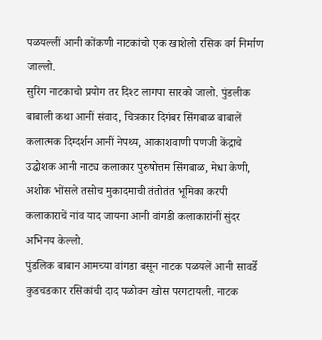पळयल्लीं आनी कोंकणी नाटकांचो एक खाशेलो रसिक वर्ग निर्माण जाल्लो.
सुरिंग नाटकाचो प्रयोग तर दिश्ट लागपा सारको जालो. पुंडलीक बाबाली कथा आनीं संवाद, चित्रकार दिगंबर सिंगबाळ बाबालें कलात्मक दिग्दर्शन आनीं नेपथ्य, आकाशवाणी पणजी केंद्राचे उद्घोशक आनी नाट्य कलाकार पुरुषोत्तम सिंगबाळ, मेधा केणी, अशोक भोंसले तसोच मुकादमाची तंतोतंत भूमिका करपी कलाकाराचें नांव याद जायना आनी वांगडी कलाकारांनीं सुंदर अभिनय केल्लो.
पुंडलिक बाबान आमच्या वांगडा बसून नाटक पळयलें आनी सावर्डे कुडचडकार रसिकांची दाद पळोवन खोस परगटायली. नाटक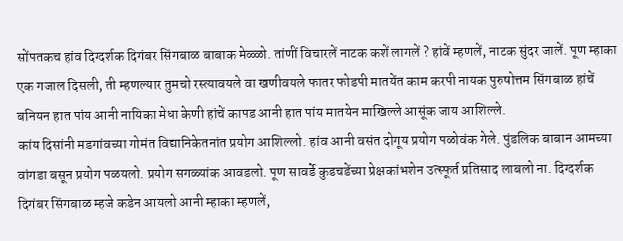सोंपतकच हांव दिग्दर्शक दिगंबर सिंगबाळ बाबाक मेळ्ळो. तांणीं विचारलें नाटक कशें लागलें ? हांवें म्हणलें, नाटक सुंदर जालें. पूण म्हाका एक गजाल दिसली, ती म्हणल्यार तुमचो रस्त्यावयले वा खणीवयले फातर फोडपी मातयेंत काम करपी नायक पुरुषोत्तम सिंगबाळ हांचें बनियन हात पांय आनी नायिका मेधा केणी हांचें कापड आनी हात पांय मातयेन माखिल्ले आसूंक जाय आशिल्ले.
कांय दिसांनी मडगांवच्या गोमंत विद्यानिकेतनांत प्रयोग आशिल्लो. हांव आनी वसंत दोगूय प्रयोग पळोवंक गेले. पुंडलिक बाबान आमच्या वांगडा बसून प्रयोग पळयलो. प्रयोग सगळ्यांक आवडलो. पूण सावर्डे कुडचडेंच्या प्रेक्षकांभशेन उत्स्फूर्त प्रतिसाद लाबलो ना. दिग्दर्शक दिगंबर सिंगबाळ म्हजे कडेन आयलो आनी म्हाका म्हणलें,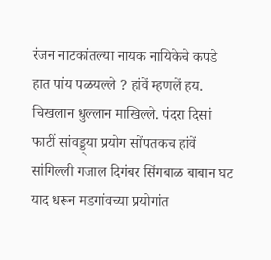रंजन नाटकांतल्या नायक नायिकेचे कपडे हात पांय पळयल्ले ? हांवें म्हणलें हय. चिखलान धुल्लान माखिल्ले. पंदरा दिसां फाटीं सांवड्ड्या प्रयोग सोंपतकच हांवें सांगिल्ली गजाल दिगंबर सिंगबाळ बाबान घट याद धरून मडगांवच्या प्रयोगांत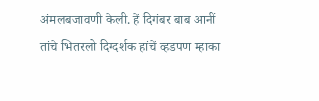अंमलबजावणी केली. हें दिगंबर बाब आनीं तांचे भितरलो दिग्दर्शक हांचें व्हडपण म्हाका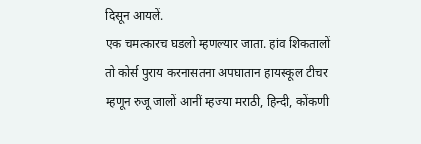दिसून आयलें.
एक चमत्कारच घडलो म्हणल्यार जाता. हांव शिकतालों तो कोर्स पुराय करनासतना अपघातान हायस्कूल टीचर म्हणून रुजू जालों आनीं म्हज्या मराठी, हिन्दी, कोंकणी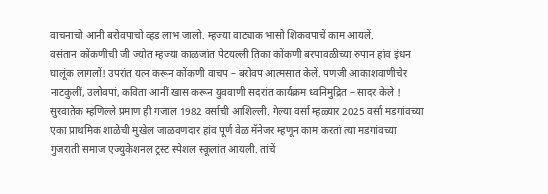वाचनाचो आनी बरोवपाचो व्हड लाभ जालो. म्हज्या वाट्याक भासो शिकवपाचें काम आयलें.
वसंतान कोंकणीची जी ज्योत म्हज्या काळजांत पेटयल्ली तिका कोंकणी बरपावळीच्या रुपान हांव इंधन घालूंक लागलों! उपरांत यत्न करून कोंकणी वाचप – बरोवप आत्मसात केलें. पणजी आकाशवाणीचेर नाटकुलीं, उलोवपां, कविता आनीं खास करून युववाणी सदरांत कार्यक्रम ध्वनिमुद्रित – सादर केले !
सुरवातेक म्हणिल्ले प्रमाण ही गजाल 1982 वर्साची आशिल्ली. गेल्या वर्सा म्हळ्यार 2025 वर्सा मडगांवच्या एका प्राथमिक शाळेची मुखेल जाळवणदार हांव पूर्ण वेळ मॅनेजर म्हणून काम करतां त्या मडगांवच्या गुजराती समाज एज्युकेशनल ट्रस्ट स्पेशल स्कूलांत आयली. तांचें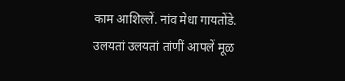काम आशिल्लें. नांव मेधा गायतोंडे. उलयतां उलयतां तांणीं आपलें मूळ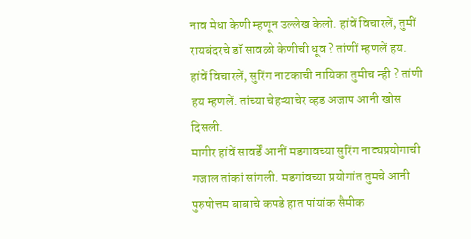नाव मेधा केणी म्हणून उल्लेख केलो. हांवें विचारलें, तुमीं रायबंदरचे डॉ सावळो केणीची धूव ? तांणीं म्हणलें हय. हांवें विचारलें, सुरिंग नाटकाची नायिका तुमीच न्ही ? तांणी हय म्हणलें. तांच्या चेहऱ्याचेर व्हड अजाप आनी खोस दिसली.
मागीर हांवें सावर्डें आनीं मडगावच्या सुरिंग नाट्यप्रयोगाची गजाल तांकां सांगली. मडगांवच्या प्रयोगांत तुमचे आनी पुरुषोत्तम बाबाचे कपडे हात पांयांक सैमीक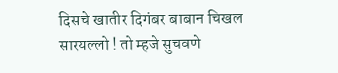दिसचे खातीर दिगंबर बाबान चिखल सारयल्लो ! तो म्हजे सुचवणे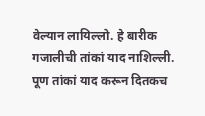वेल्यान लायिल्लो. हे बारीक गजालीची तांकां याद नाशिल्ली. पूण तांकां याद करून दितकच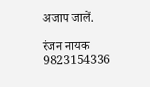अजाप जालें.

रंजन नायक
9823154336